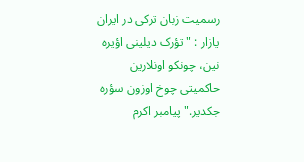رسمیت زبان تركی در ایران
یازار : " تؤرک دیلینی اؤیره نین، چونکو اونلارین حاکمیتی چوخ اوزون سؤره جکدیر." پیامبر اکرم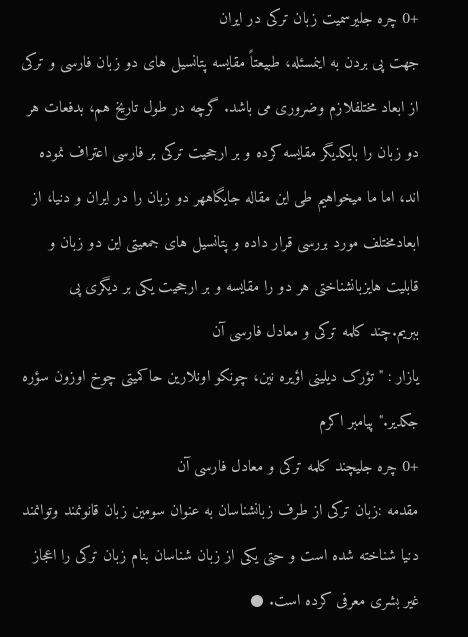+0 چره جلیرسمیت زبان تركی در ایران
جهت پی بردن به اینمسئله، طبیعتاً مقایسه پتانسیل های دو زبان فارسی و تركی از ابعاد مختلفلازم وضروری می باشد. گرچه در طول تاریخ هم، بدفعات هر دو زبان را بایكدیگر مقایسه كرده و بر ارجحیت تركی بر فارسی اعتراف نموده اند، اما ما میخواهیم طی این مقاله جایگاههر دو زبان را در ایران و دنیا، از ابعادمختلف مورد بررسی قرار داده و پتانسیل های جمعیتی این دو زبان و قابلیت هایزبانشناختی هر دو را مقایسه و بر ارجحیت یكی بر دیگری پی ببریم.چند كلمه تركی و معادل فارسی آن
یازار : " تؤرک دیلینی اؤیره نین، چونکو اونلارین حاکمیتی چوخ اوزون سؤره جکدیر." پیامبر اکرم
+0 چره جلیچند كلمه تركی و معادل فارسی آن
مقدمه :زبان تركی از طرف زبانشناسان به عنوان سومین زبان قانونمند وتوانمند دنیا شناخته شده است و حتی یكی از زبان شناسان بنام زبان تركی را اعجاز غیر بشری معرفی كرده است. ●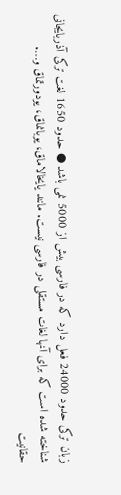زبان تركی حدود 24000 فعل دارد كه در فارسی بیش از 5000 نمی باشد ● حدود 1650 لغت تركی آذربایجانی شناخته شده است كه برای آنها لغات مستقلی در فارسی نیست. مانند یایخالاماق، یوبانماق، یودورتماق و….
حقانیت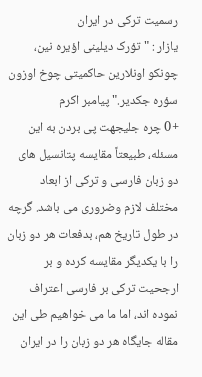رسمیت تركی در ایران
یازار : " تؤرک دیلینی اؤیره نین، چونکو اونلارین حاکمیتی چوخ اوزون سؤره جکدیر." پیامبر اکرم
+0 چره جلیجهت پی بردن به این مسئله، طبیعتاً مقایسه پتانسیل های دو زبان فارسی و تركی از ابعاد مختلف لازم وضروری می باشد. گرچه در طول تاریخ هم، بدفعات هر دو زبان را با یكدیگر مقایسه كرده و بر ارجحیت تركی بر فارسی اعتراف نموده اند، اما ما می خواهیم طی این مقاله جایگاه هر دو زبان را در ایران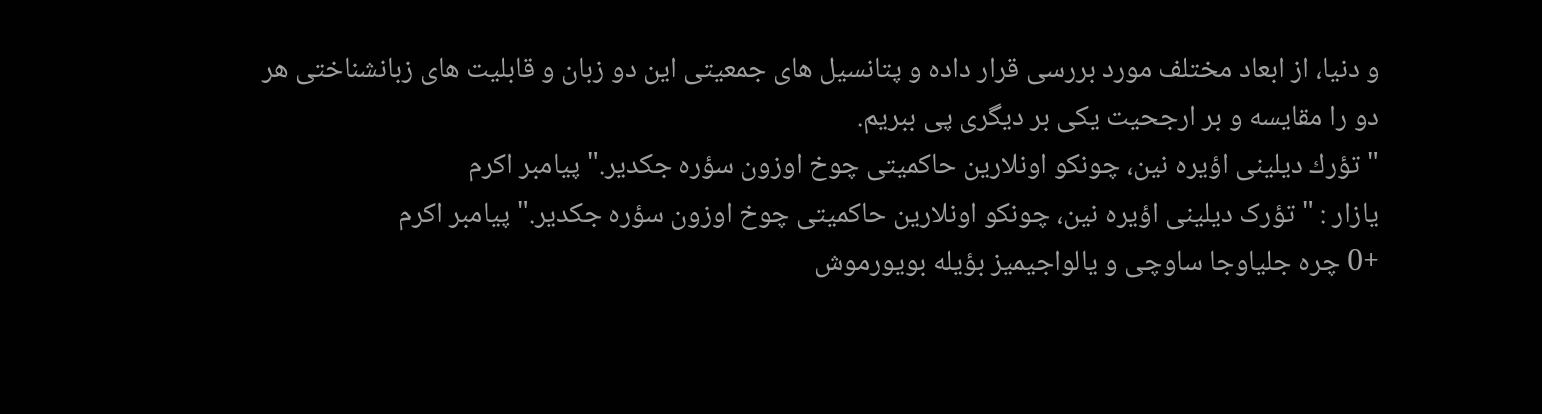و دنیا، از ابعاد مختلف مورد بررسی قرار داده و پتانسیل های جمعیتی این دو زبان و قابلیت های زبانشناختی هر دو را مقایسه و بر ارجحیت یكی بر دیگری پی ببریم.
" تؤرك دیلینی اؤیره نین، چونكو اونلارین حاكمیتی چوخ اوزون سؤره جكدیر." پیامبر اكرم
یازار : " تؤرک دیلینی اؤیره نین، چونکو اونلارین حاکمیتی چوخ اوزون سؤره جکدیر." پیامبر اکرم
+0 چره جلیاوجا ساوچی و یالواجیمیز بؤیله بویورموش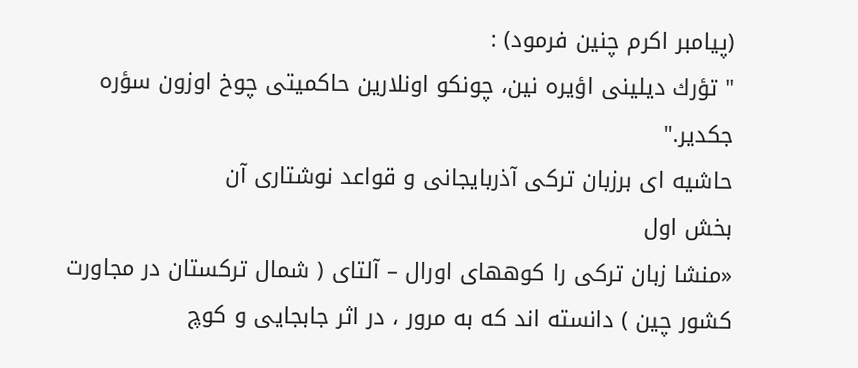(پیامبر اكرم چنین فرمود) :
" تؤرك دیلینی اؤیره نین، چونكو اونلارین حاكمیتی چوخ اوزون سؤره جكدیر."
حاشیه ای برزبان تركی آذربایجانی و قواعد نوشتاری آن
بخش اول
«منشا زبان تركی را كوههای اورال – آلتای ( شمال تركستان در مجاورت كشور چین ) دانسته اند كه به مرور ، در اثر جابجایی و كوچ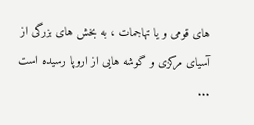های قومی و یا تهاجمات ، به بخش های بزرگی از آسیای مركزی و گوشه هایی از اروپا رسیده است ...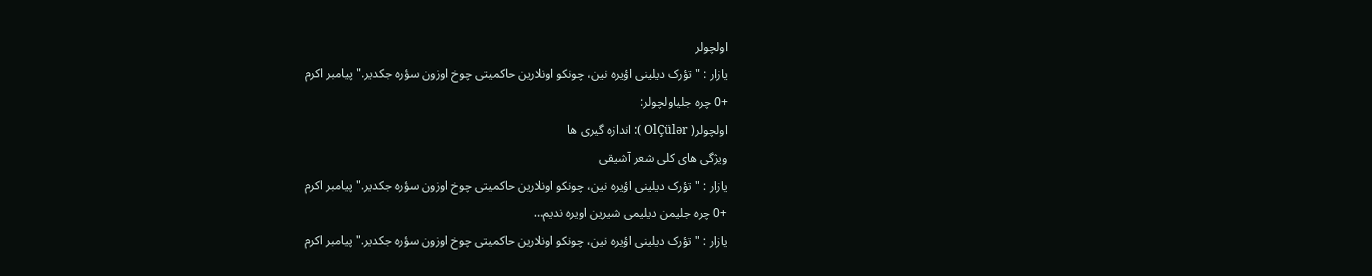اولچولر
یازار : " تؤرک دیلینی اؤیره نین، چونکو اونلارین حاکمیتی چوخ اوزون سؤره جکدیر." پیامبر اکرم
+0 چره جلیاولچولر:
اولچولر( OlÇülər ): اندازه گیری ها
ویژگی های كلی شعر آشیقی
یازار : " تؤرک دیلینی اؤیره نین، چونکو اونلارین حاکمیتی چوخ اوزون سؤره جکدیر." پیامبر اکرم
+0 چره جلیمن دیلیمی شیرین اویره ندیم…
یازار : " تؤرک دیلینی اؤیره نین، چونکو اونلارین حاکمیتی چوخ اوزون سؤره جکدیر." پیامبر اکرم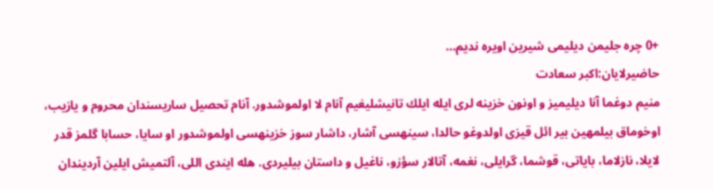+0 چره جلیمن دیلیمی شیرین اویره ندیم…
حاضیرلایان:اكبر سعادت
منیم دوغما آنا دیلیمیز و اونون خزینه لری ایله ایلك تانیشلیغیم آنام لا اولموشدور. آنام تحصیل ساریسندان محروم و یازیب، اوخوماق بیلمهین بیر ائل قیزی اولدوغو حالدا، سینهسی آشار، داشار سوز خزینهسی اولموشدور او سایا، حسابا گلمز قدر لایلا، نازلاما، بایاتی، قوشما، گرایلی، نغمه، آتالار سؤزو، ناغیل و داستان بیلیردی. هله ایندی اللی، آلتمیش ایلین آردیندان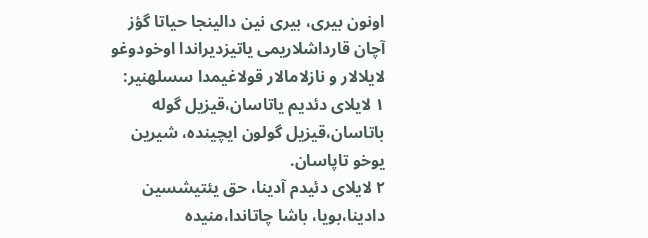اونون بیری، بیری نین دالینجا حیاتا گؤز آچان قارداشلاریمی یاتیزدیراندا اوخودوغو لایلالار و نازلامالار قولاغیمدا سسلهنیر:
۱ لایلای دئدیم یاتاسان،قیزیل گوله باتاسان،قیزیل گولون ایچینده، شیرین یوخو تاپاسان.
۲ لایلای دئیدم آدینا، حق یئتیشسین دادینا،بویا، باشا چاتاندا،منیده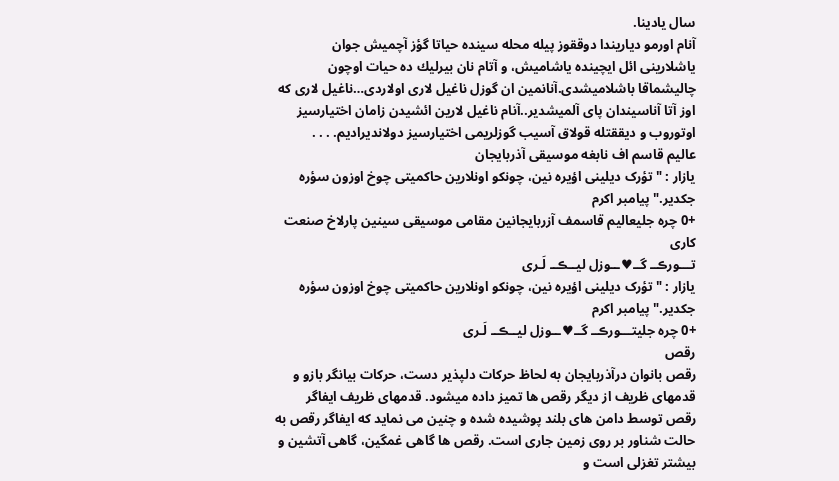سال یادینا.
آنام اورمو دیاریندا دوققوز پیله محله سینده حیاتا گؤز آچمیش جوان یاشلارینی ائل ایچینده یاشامیش، و آتام نان بیرلیك ده حیات اوچون چالیشماقا باشلامیشدی.آنانمین ان گوزل ناغیل لاری اولاردی…ناغیل لاری كه اوز آتا آناسیندان پای آلمیشدیر..آنام ناغیل لارین ائشیدن زامان اختیارسیز اوتوروب و دیققتله قولاق آسیب گوزلریمی اختیارسیز دولاندیرادیم. . . .
عالیم قاسم اف نابغه موسیقی آذربایجان
یازار : " تؤرک دیلینی اؤیره نین، چونکو اونلارین حاکمیتی چوخ اوزون سؤره جکدیر." پیامبر اکرم
+0 چره جلیعالیم قاسمف آزربایجانین مقامی موسیقی سینین پارلاخ صنعت كاری
تـــورڪــ گــ♥ــوزل لیــڪــ لَـری
یازار : " تؤرک دیلینی اؤیره نین، چونکو اونلارین حاکمیتی چوخ اوزون سؤره جکدیر." پیامبر اکرم
+0 چره جلیتـــورڪــ گــ♥ــوزل لیــڪــ لَـری
رقص
رقص بانوان درآذربایجان به لحاظ حركات دلپذیر دست، حركات بیانگر بازو و قدمهای ظریف از دیگر رقص ها تمیز داده میشود. قدمهای ظریف ایفاگر رقص توسط دامن های بلند پوشیده شده و چنین می نماید كه ایفاگر رقص به حالت شناور بر روی زمین جاری است. رقص ها گاهی غمگین، گاهی آتشین و بیشتر تغزلی است و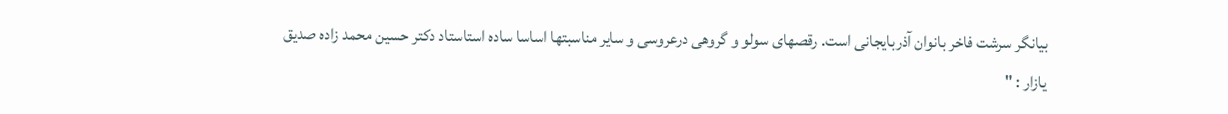بیانگر سرشت فاخر بانوان آذربایجانی است. رقصهای سولو و گروهی درعروسی و سایر مناسبتها اساسا ساده استاستاد دكتر حسین محمد زاده صدیق
یازار : "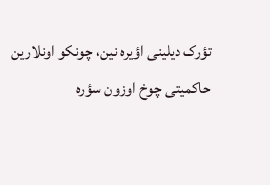تؤرک دیلینی اؤیره نین، چونکو اونلارین حاکمیتی چوخ اوزون سؤره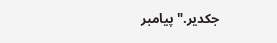جکدیر." پیامبر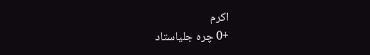اکرم
+0 چره جلیاستاد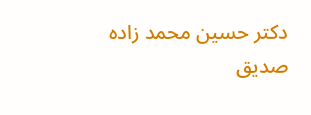دكتر حسین محمد زاده صدیق